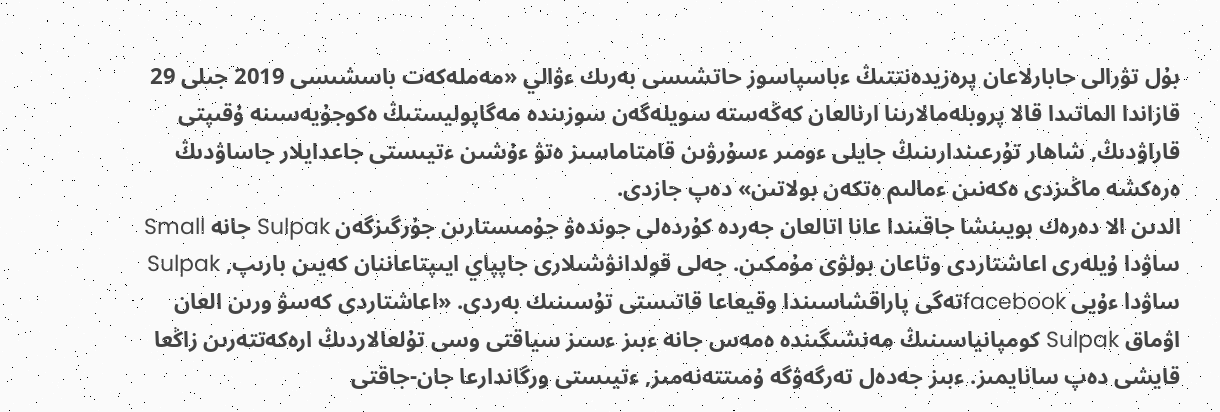بۇل تۋرالى حابارلاعان پرەزيدەنتتىڭ ءباسپاسوز حاتشىسى بەرىك ءۋالي «مەملەكەت باسشىسى 2019 جىلى 29 قازاندا الماتىدا قالا پروبلەمالارىنا ارنالعان كەڭەستە سويلەگەن سوزىندە مەگاپوليستىڭ ەكوجۇيەسىنە ۇقىپتى قاراۋدىڭ, شاھار تۇرعىندارىنىڭ جايلى ءومىر ءسۇرۋىن قامتاماسىز ەتۋ ءۇشىن ءتيىستى جاعدايلار جاساۋدىڭ ەرەكشە ماڭىزدى ەكەنىن ءمالىم ەتكەن بولاتىن» دەپ جازدى.
الدىن الا دەرەك بويىنشا جاقىندا عانا اتالعان جەردە كۇردەلى جوندەۋ جۇمىستارىن جۇرگىزگەن Sulpak جانە Small ساۋدا ۇيلەرى اعاشتاردى وتاعان بولۋى مۇمكىن. جەلى قولدانۋشىلارى جاپپاي ايىپتاعاننان كەيىن بارىپ, Sulpak ساۋدا ءۇيى facebookتەگى پاراقشاسىندا وقيعاعا قاتىستى تۇسىنىك بەردى. «اعاشتاردى كەسۋ ورىن العان اۋماق Sulpak كومپانياسىنىڭ مەنشىگىندە ەمەس جانە ءبىز ءسىز سياقتى وسى تۇلعالاردىڭ ارەكەتتەرىن زاڭعا قايشى دەپ سانايمىز. ءبىز جەدەل تەرگەۋگە ۇمىتتەنەمىز, ءتيىستى ورگاندارعا جان-جاقتى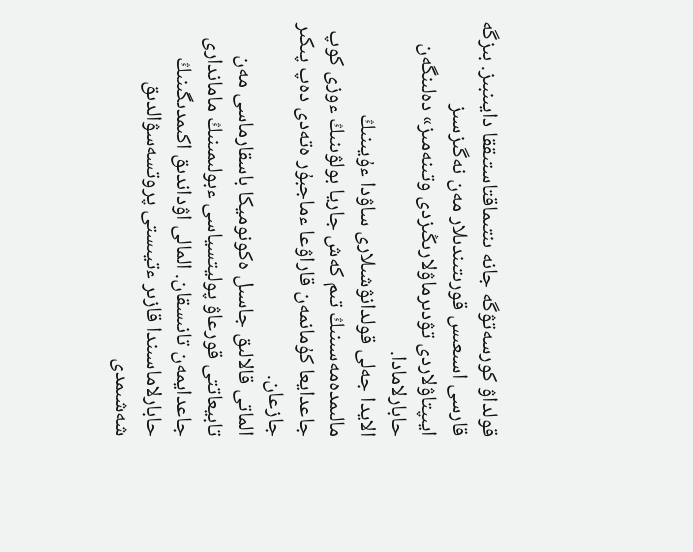قولداۋ كورسەتۋگە جانە ىنتىماقتاستىققا دايىنبىز. بىزگە قارسى اسىعىس قورىتىندىلار مەن نەگىزسىز ايىپتاۋلاردى تۋدىرماۋلارىڭىزدى وتىنەمىز» دەلىنگەن حابارلامادا.
الايدا جەلى قولدانۋشىلارى ساۋدا ءۇيىنىڭ مالىمدەمەسىنىڭ تىم كەش جاريا بولۋىنىڭ ءوزى كوپ جاعدايعا كۇمانمەن قاراۋعا ءماجبۇر ەتەدى دەپ پىكىر جازعان.
الماتى قالالىق جاسىل ەكونوميكا باسقارماسى مەن تابيعاتتى قورعاۋ پوليتسياسى ءبولىمىنىڭ ماماندارى جاعدايمەن تانىسقان. المالى اۋداندىق اكىمدىگىنىڭ حابارلاماسىندا قازىر ءتيىستى پروتسەسۋالدىق شەشىمدى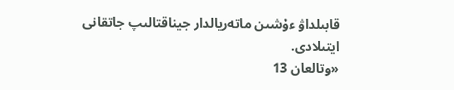قابىلداۋ ءۇشىن ماتەريالدار جيناقتالىپ جاتقانى ايتىلادى.
«وتالعان 13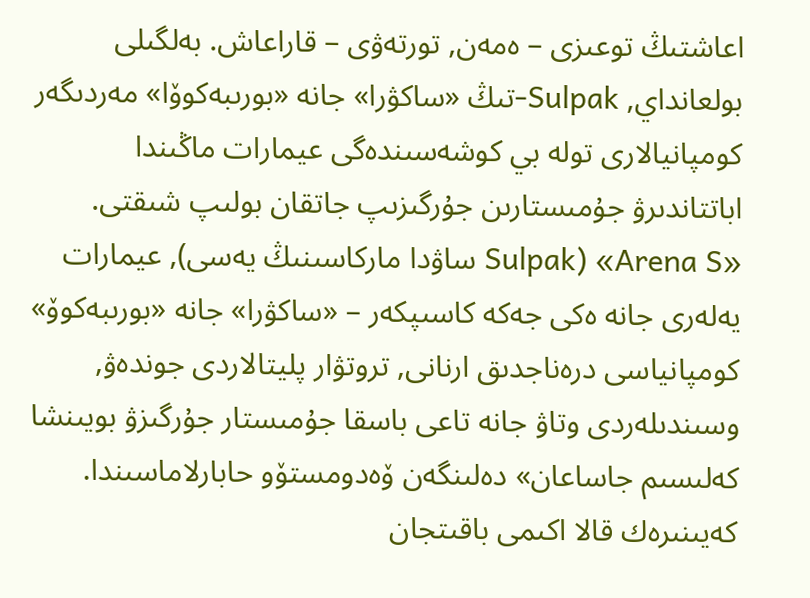اعاشتىڭ توعىزى – ەمەن, تورتەۋى – قاراعاش. بەلگىلى بولعانداي, Sulpak-تىڭ «ساكۋرا» جانە «بورىبەكوۆا» مەردىگەر كومپانيالارى تولە بي كوشەسىندەگى عيمارات ماڭىندا اباتتاندىرۋ جۇمىستارىن جۇرگىزىپ جاتقان بولىپ شىقتى. «Arena S» (Sulpak ساۋدا ماركاسىنىڭ يەسى), عيمارات يەلەرى جانە ەكى جەكە كاسىپكەر – «ساكۋرا» جانە «بورىبەكوۆ» كومپانياسى درەناجدىق ارنانى, تروتۋار پليتالاردى جوندەۋ, وسىندىلەردى وتاۋ جانە تاعى باسقا جۇمىستار جۇرگىزۋ بويىنشا كەلىسىم جاساعان» دەلىنگەن ۆەدومستۆو حابارلاماسىندا.
كەيىنىرەك قالا اكىمى باقىتجان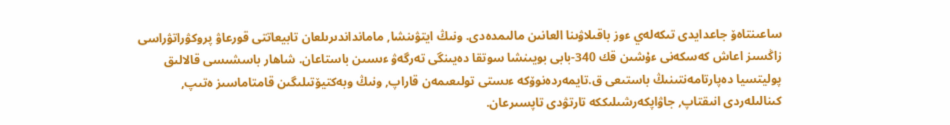ساعىنتاەۆ جاعدايدى تىكەلەي ءوز باقىلاۋىنا العانىن مالىمدەدى. ونىڭ ايتۋىنشا, مامانداندىرىلعان تابيعاتتى قورعاۋ پروكۋراتۋراسى زاڭسىز اعاش كەسكەنى ءۇشىن قك 340-بابى بويىنشا سوتقا دەيىنگى تەرگەۋ ءىسىن باستاعان. شاھار باسشىسى قالالىق پوليتسيا دەپارتامەنتىنىڭ باستىعى ق.تايمەردەنوۆكە ءىستى تولىعىمەن قاراپ, ونىڭ وبەكتيۆتىلىگىن قامتاماسىز ەتىپ, كىنالىلەردى انىقتاپ, جاۋاپكەرشىلىككە تارتۋدى تاپسىرعان.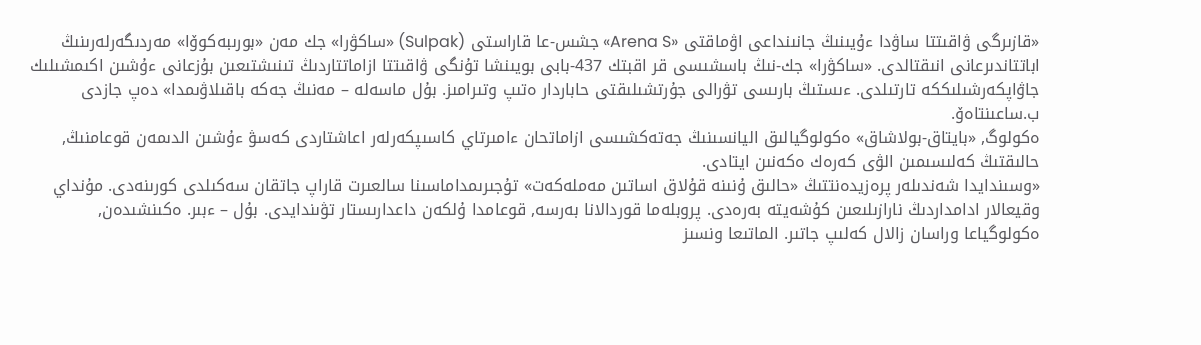«قازىرگى ۋاقىتتا ساۋدا ءۇيىنىڭ جانىنداعى اۋماقتى «Arena S» جشس-عا قاراستى (Sulpak) «ساكۋرا» جك مەن «بورىبەكوۆا» مەردىگەرلەرىنىڭ اباتتاندىرعانى انىقتالدى. «ساكۋرا» جك-نىڭ باسشىسى قر اقبتك 437-بابى بويىنشا تۇنگى ۋاقىتتا ازاماتتاردىڭ تىنىشتىعىن بۇزعانى ءۇشىن اكىمشىلىك جاۋاپكەرشىلىككە تارتىلدى. ءىستىڭ بارىسى تۋرالى جۇرتشىلىقتى حاباردار ەتىپ وتىرامىز. بۇل ماسەلە – مەنىڭ جەكە باقىلاۋىمدا» دەپ جازدى ب.ساعىنتاەۆ.
ەكولوگ, «بايتاق-بولاشاق» ەكولوگيالىق اليانسىنىڭ جەتەكشىسى ازاماتحان ءامىرتاي كاسىپكەرلەر اعاشتاردى كەسۋ ءۇشىن الدىمەن قوعامنىڭ, حالىقتىڭ كەلىسىمىن الۋى كەرەك ەكەنىن ايتادى.
«وسىندايدا شەندىلەر پرەزيدەنتتىڭ «حالىق ۇنىنە قۇلاق اساتىن مەملەكەت» تۇجىرىمداماسىنا سالعىرت قاراپ جاتقان سەكىلدى كورىنەدى. مۇنداي وقيعالار ادامداردىڭ نارازىلىعىن كۇشەيتە بەرەدى. پروبلەما قوردالانا بەرسە, قوعامدا ۇلكەن داعدارىستار تۋىندايدى. بۇل – ءبىر. ەكىنشىدەن, ەكولوگياعا وراسان زالال كەلىپ جاتىر. الماتىعا ونسىز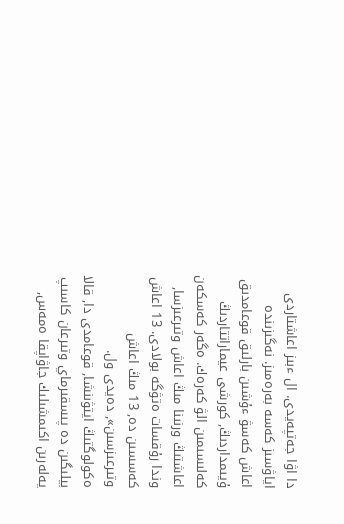دا اۋا جەتپەيدى. ال ءبىز اعاشتاردى اياۋسىز كەسە بەرەمىز. نەگىزىندە اعاش كەسۋ ءۇشىن بارلىق قوعامدىق ۇيىمداردىڭ, كورشى عيماراتتاردىڭ كەلىسىمىن الۋ كەرەك. ەگەر كەسكەن اعاشتىڭ ورنىنا مىڭ اعاش وتىرعىزسا, وندا رۇقسات ەتۋگە بولادى. 13 اعاش كەسسىن دە, 13 مىڭ اعاش وتىرعىزسىن», دەيدى ول.
ەكولوگتىڭ ايتۋىنشا, قوعامدى دا, قالا بيلىگىن دە پىسقىرماي وتىرعان كاسىپ يەلەرىن اكىمشىلىك جاۋاپقا ەمەس,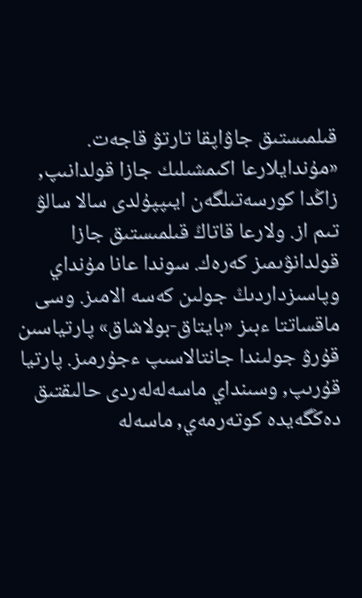قىلمىستىق جاۋاپقا تارتۋ قاجەت.
«مۇندايلارعا اكىمشىلىك جازا قولدانىپ, زاڭدا كورسەتىلگەن ايىپپۇلدى سالا سالۋ تىم از. ولارعا قاتاڭ قىلمىستىق جازا قولدانۋىمىز كەرەك. سوندا عانا مۇنداي وپاسىزداردىڭ جولىن كەسە الامىز. وسى ماقساتتا ءبىز «بايتاق-بولاشاق» پارتياسىن قۇرۋ جولىندا جانتالاسىپ ءجۇرمىز. پارتيا قۇرىپ, وسىنداي ماسەلەلەردى حالىقتىق دەڭگەيدە كوتەرمەي, ماسەلە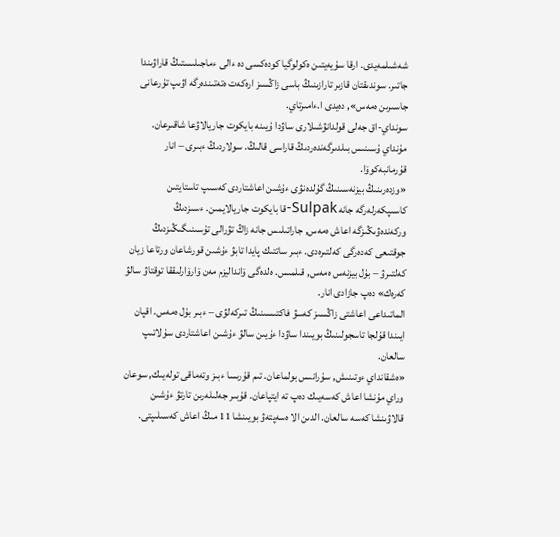شەشىلمەيدى. ارقا سۇيەيتىن ەكولوگيا كودەكسى دە ءالى ءماجىلىستىڭ قاراۋىندا جاتىر. سوندىقتان قازىر تارازىنىڭ باسى زاڭسىز ارەكەت ەتەتىندەرگە اۋىپ تۇرعانى جاسىرىن ەمەس», دەيدى ا.ءامىرتاي.
سونداي-اق جەلى قولدانۋشىلارى ساۋدا ۇيىنە بايكوت جاريالاۋعا شاقىرعان. مۇنداي ۇسىنىس بىلدىرگەندەردىڭ قاراسى قالىڭ. سولاردىڭ ءبىرى – انار قۇرمانبەكوۆا.
«وزدەرىنىڭ بيزنەسىنىڭ گۇلدەنۋى ءۇشىن اعاشتاردى كەسىپ تاستايتىن كاسىپكەرلەرگە جانە Sulpak-قا بايكوت جاريالايمىن. ءسىزدىڭ وركەندەۋىڭىزگە اعاش ەمەس, جاراتىلىس جانە زاڭ تۋرالى تۇسىنىگىڭىزدىڭ جوقتىعى كەدەرگى كەلتىرەدى. ءبىر ساتتىك پايدا تابۋ ءۇشىن قورشاعان ورتاعا زيان كەلتىرۋ – بۇل بيزنەس ەمەس, قىلمىس. ەلدەگى ۆانداليزم مەن ۆارۆارلىققا توقتاۋ سالۋ كەرەك» دەپ جازادى انار.
الماتىداعى اعاشتى زاڭسىز كەسۋ فاكتىسىنىڭ تىركەلۋى – ءبىر بۇل ەمەس. اقپان ايىندا قۇلجا تاسجولىنىڭ بويىندا ساۋدا ءۇيىن سالۋ ءۇشىن اعاشتاردى سۇلاتىپ سالعان.
«ەشقانداي ءوتىنىش, سۇرانىس بولماعان. تىم قۇرىسا ءبىز وتەماقى تولەيىك, سوعان وراي مۇنشا اعاش كەسەيىك دەپ تە ايتپاعان. قۇبىر جەلىلەرىن تارتۋ ءۇشىن قالاۋىنشا كەسە سالعان. الدىن الا ەسەپتەۋ بويىنشا 11 مىڭ اعاش كەسىلىپتى.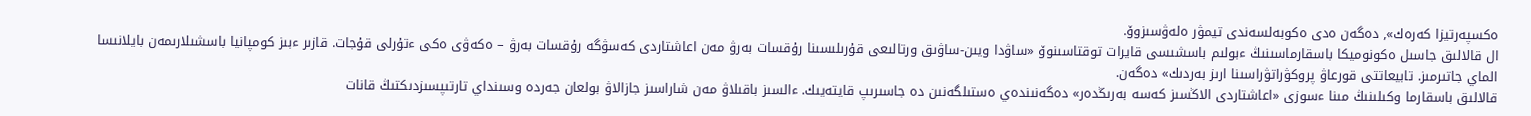ەكسپەرتيزا كەرەك», دەگەن ەدى ەكوبەلسەندى تيمۋر ەلەۋسىزوۆ.
ال قالالىق جاسىل ەكونوميكا باسقارماسىنىڭ ءبولىم باسشىسى قايرات توقتاسىنوۆ «ساۋدا ويىن-ساۋىق ورتالىعى قۇرىلىسىنا رۇقسات بەرۋ مەن اعاشتاردى كەسۋگە رۇقسات بەرۋ – ەكەۋى ەكى ءتۇرلى قۇجات. قازىر ءبىز كومپانيا باسشىلارىمەن بايلانىسا الماي جاتىرمىز. تابيعاتتى قورعاۋ پروكۋراتۋراسىنا ارىز بەردىك» دەگەن.
قالالىق باسقارما وكىلىنىڭ مىنا ءسوزى «اعاشتاردى الاڭسىز كەسە بەرىڭدەر» دەگەنىندەي ەستىلگەنىن دە جاسىرىپ قايتەيىك. ءالسىز باقىلاۋ مەن شاراسىز جازالاۋ بولعان جەردە وسىنداي تارتىپسىزدىكتىڭ قانات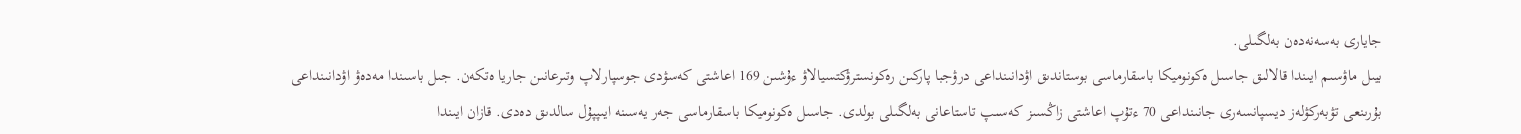جايارى بەسەنەدەن بەلگىلى.
بيىل ماۋسىم ايىندا قالالىق جاسىل ەكونوميكا باسقارماسى بوستاندىق اۋدانىنداعى درۋجبا پاركىن رەكونسترۋكتسيالاۋ ءۇشىن 169 اعاشتى كەسۋدى جوسپارلاپ وتىرعانىن جاريا ەتكەن. جىل باسىندا مەدەۋ اۋدانىنداعى بۇرىنعى تۋبەركۋلەز ديسپانسەرى جانىنداعى 70 ءتۇپ اعاشتى زاڭسىز كەسىپ تاستاعانى بەلگىلى بولدى. جاسىل ەكونوميكا باسقارماسى جەر يەسىنە ايىپپۇل سالدىق دەدى. قازان ايىندا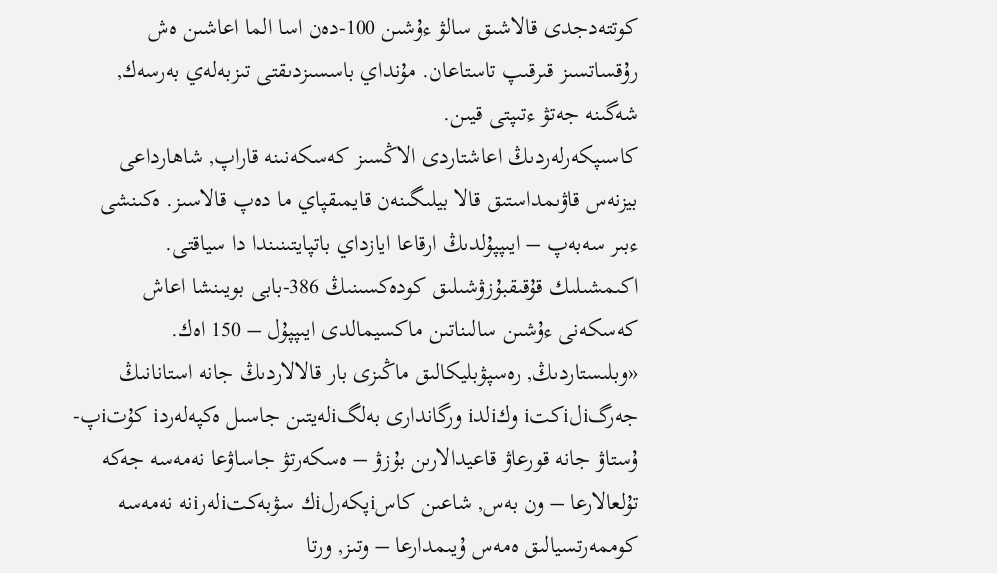كوتتەدجدى قالاشىق سالۋ ءۇشىن 100-دەن اسا الما اعاشىن ەش رۇقساتسىز قىرقىپ تاستاعان. مۇنداي باسسىزدىقتى تىزبەلەي بەرسەك, شەگىنە جەتۋ ءتىپتى قيىن.
كاسىپكەرلەردىڭ اعاشتاردى الاڭسىز كەسكەنىنە قاراپ, شاھارداعى بيزنەس قاۋىمداستىق قالا بيلىگىنەن قايمىقپاي ما دەپ قالاسىز. ەكىنشى ءبىر سەبەپ – ايىپپۇلدىڭ ارقاعا ايازداي باتپايتىنىندا دا سياقتى. اكىمشىلىك قۇقىقبۇزۋشىلىق كودەكسىنىڭ 386-بابى بويىنشا اعاش كەسكەنى ءۇشىن سالىناتىن ماكسيمالدى ايىپپۇل – 150 اەك. «وبلىستاردىڭ, رەسپۋبليكالىق ماڭىزى بار قالالاردىڭ جانە استانانىڭ جەرگiلiكتi وكiلدi ورگاندارى بەلگiلەيتىن جاسىل ەكپەلەردi كۇتiپ-ۇستاۋ جانە قورعاۋ قاعيدالارىن بۇزۋ – ەسكەرتۋ جاساۋعا نەمەسە جەكە تۇلعالارعا – ون بەس, شاعىن كاسiپكەرلiك سۋبەكتiلەرiنە نەمەسە كوممەرتسيالىق ەمەس ۇيىمدارعا – وتىز, ورتا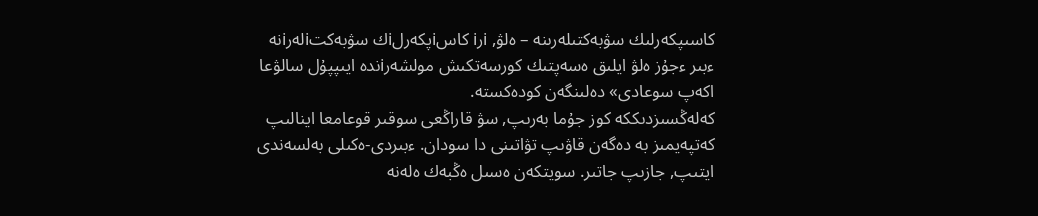كاسىپكەرلىك سۋبەكتىلەرىنە – ەلۋ, iرi كاسiپكەرلiك سۋبەكتiلەرiنە ءبىر ءجۇز ەلۋ ايلىق ەسەپتىك كورسەتكىش مولشەرiندە ايىپپۇل سالۋعا اكەپ سوعادى» دەلىنگەن كودەكستە.
كەلەڭسىزدىككە كوز جۇما بەرىپ, سۋ قاراڭعى سوقىر قوعامعا اينالىپ كەتپەيمىز بە دەگەن قاۋىپ تۋاتىنى دا سودان. ءبىردى-ەكىلى بەلسەندى ايتىپ, جازىپ جاتىر. سويتكەن ەسىل ەڭبەك ەلەنە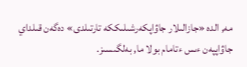مە, الدە «جازالىلار جاۋاپكەرشىلىككە تارتىلدى» دەگەن قىلداي جاۋاپپەن ءىس ءتامام بولا ما, بەلگىسىز.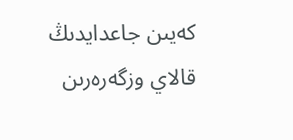كەيىن جاعدايدىڭ قالاي وزگەرەرىن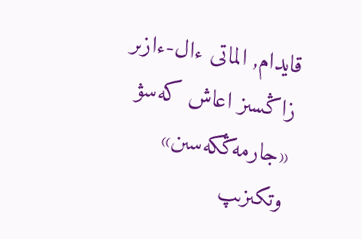قايدام, الماتى ءال-ءازىر زاڭسىز اعاش كەسۋ «جارمەڭكەسىن» وتكىزىپ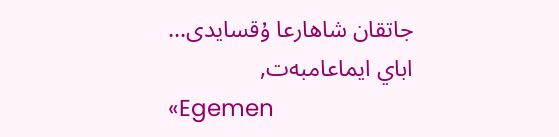جاتقان شاھارعا ۇقسايدى...
اباي ايماعامبەت,
«Egemen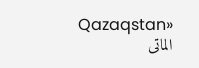Qazaqstan»
الماتى